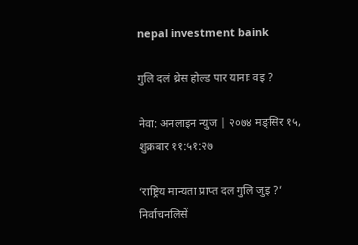nepal investment baink

गुलि दलं थ्रेस होल्ड पार यानाः वइ ?

नेवा: अनलाइन न्युज | २०७४ मङ्सिर १५, शुक्रबार ११:५१:२७

‘राष्ट्रिय मान्यता प्राप्त दल गुलि जुइ ?’ निर्वाचनलिसें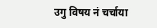उगु विषय नं चर्चाया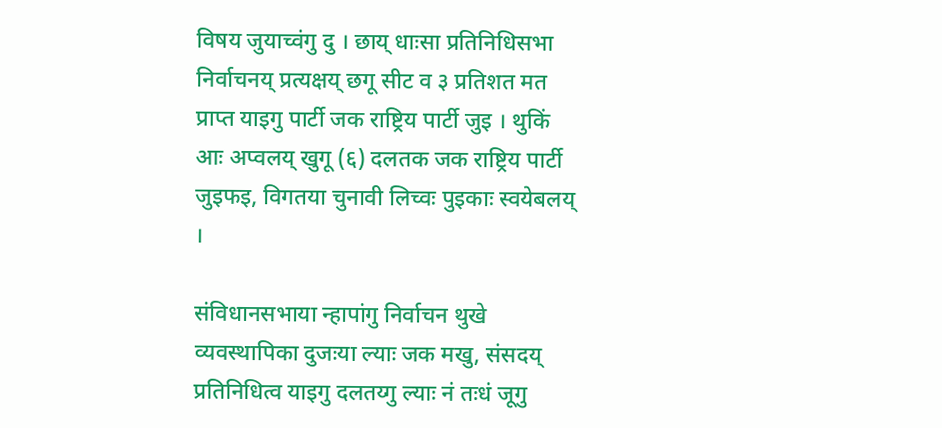विषय जुयाच्वंगु दु । छाय् धाःसा प्रतिनिधिसभा निर्वाचनय् प्रत्यक्षय् छगू सीट व ३ प्रतिशत मत प्राप्त याइगु पार्टी जक राष्ट्रिय पार्टी जुइ । थुकिं आः अप्वलय् खुगू (६) दलतक जक राष्ट्रिय पार्टी जुइफइ, विगतया चुनावी लिच्वः पुइकाः स्वयेबलय् ।

संविधानसभाया न्हापांगु निर्वाचन थुखे व्यवस्थापिका दुजःया ल्याः जक मखु, संसदय् प्रतिनिधित्व याइगु दलतय्गु ल्याः नं तःधं जूगु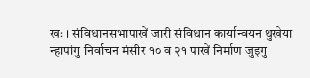खः । संविधानसभापाखें जारी संविधान कार्यान्वयन थुखेया न्हापांगु निर्वाचन मंसीर १० व २१ पाखें निर्माण जुइगु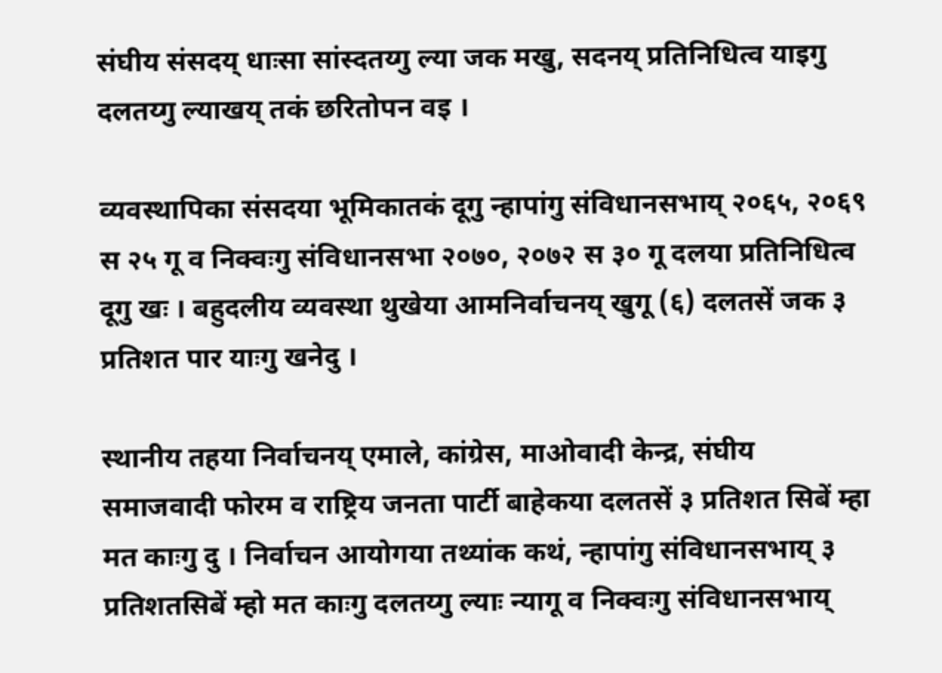संघीय संसदय् धाःसा सांस्दतय्गु ल्या जक मखु, सदनय् प्रतिनिधित्व याइगु दलतय्गु ल्याखय् तकं छरितोपन वइ ।

व्यवस्थापिका संसदया भूमिकातकं दूगु न्हापांगु संविधानसभाय् २०६५, २०६९ स २५ गू व निक्वःगु संविधानसभा २०७०, २०७२ स ३० गू दलया प्रतिनिधित्व दूगु खः । बहुदलीय व्यवस्था थुखेया आमनिर्वाचनय् खुगू (६) दलतसें जक ३ प्रतिशत पार याःगु खनेदु ।

स्थानीय तहया निर्वाचनय् एमाले, कांग्रेस, माओवादी केन्द्र, संघीय समाजवादी फोरम व राष्ट्रिय जनता पार्टी बाहेकया दलतसें ३ प्रतिशत सिबें म्हा मत काःगु दु । निर्वाचन आयोगया तथ्यांक कथं, न्हापांगु संविधानसभाय् ३ प्रतिशतसिबें म्हो मत काःगु दलतय्गु ल्याः न्यागू व निक्वःगु संविधानसभाय्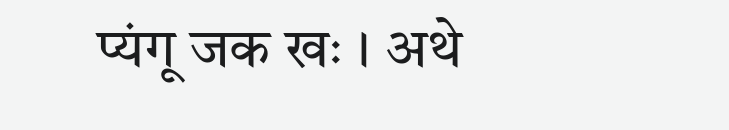प्यंगू जक खः । अथे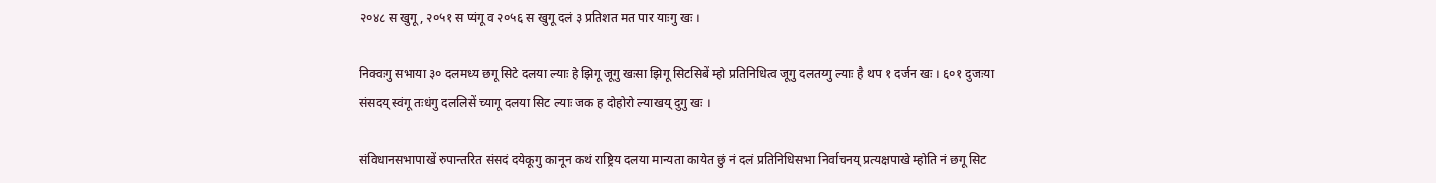२०४८ स खुगू, २०५१ स प्यंगू व २०५६ स खुगू दलं ३ प्रतिशत मत पार याःगु खः ।

निक्वःगु सभाया ३० दलमध्य छगू सिटे दलया ल्याः हे झिगू जूगु खःसा झिगू सिटसिबें म्हो प्रतिनिधित्व जूगु दलतय्गु ल्याः है थप १ दर्जन खः । ६०१ दुजःया संसदय् स्वंगू तःधंगु दललिसें च्यागू दलया सिट ल्याः जक ह दोहोरो ल्याखय् दुगु खः ।

संविधानसभापाखें रुपान्तरित संसदं दयेकूगु कानून कथं राष्ट्रिय दलया मान्यता कायेत छुं नं दलं प्रतिनिधिसभा निर्वाचनय् प्रत्यक्षपाखे म्होति नं छगू सिट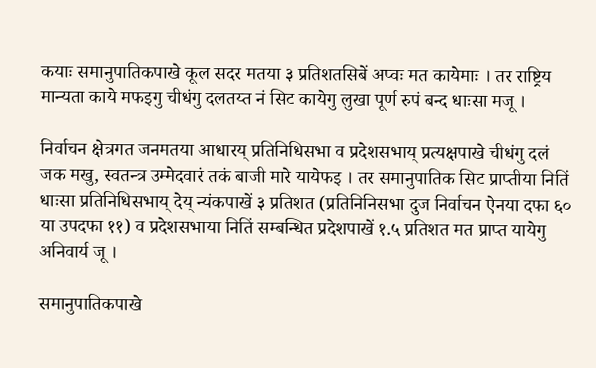कयाः समानुपातिकपाखे कूल सदर मतया ३ प्रतिशतसिबें अप्वः मत कायेमाः । तर राष्ट्रिय मान्यता काये मफइगु चीधंगु दलतय्त नं सिट कायेगु लुखा पूर्ण रुपं बन्द धाःसा मजू ।

निर्वाचन क्षेत्रगत जनमतया आधारय् प्रतिनिधिसभा व प्रदेशसभाय् प्रत्यक्षपाखे चीधंगु दलं जक मखु, स्वतन्त्र उम्मेदवारं तकं बाजी मारे यायेफइ । तर समानुपातिक सिट प्राप्तीया नितिं धाःसा प्रतिनिधिसभाय् देय् न्यंकपाखें ३ प्रतिशत (प्रतिनिनिसभा दुज निर्वाचन ऐनया दफा ६० या उपदफा ११) व प्रदेशसभाया नितिं सम्बन्धित प्रदेशपाखें १.५ प्रतिशत मत प्राप्त यायेगु अनिवार्य जू ।

समानुपातिकपाखे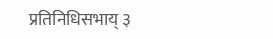प्रतिनिधिसभाय् ३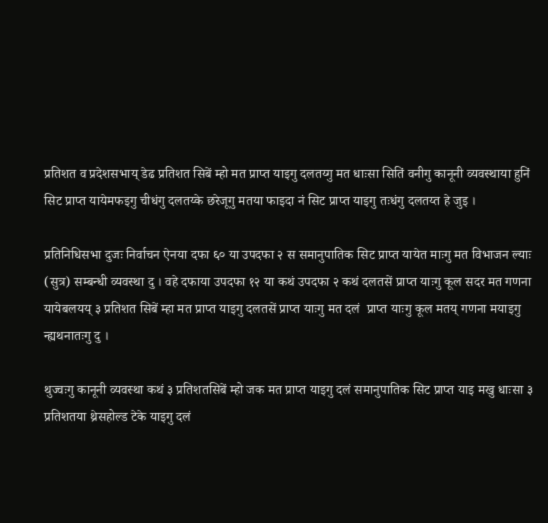प्रतिशत व प्रदेशसभाय् डेढ प्रतिशत सिबें म्हो मत प्राप्त याइगु दलतय्गु मत धाःसा सितिं वनीगु कानूनी व्यवस्थाया हुनिं सिट प्राप्त यायेमफइगु चीधंगु दलतय्के छरेजूगु मतया फाइदा नं सिट प्राप्त याइगु तःधंगु दलतय्त हे जुइ ।

प्रतिनिधिसभा दुजः निर्वाचन ऐनया दफा ६० या उपदफा २ स समानुपातिक सिट प्राप्त यायेत माःगु मत विभाजन ल्याः (सुत्र) सम्बन्धी व्यवस्था दु । वहे दफाया उपदफा १२ या कथं उपदफा २ कथं दलतसें प्राप्त याःगु कूल सदर मत गणना यायेबलयय् ३ प्रतिशत सिबें म्हा मत प्राप्त याइगु दलतसें प्राप्त याःगु मत दलं  प्राप्त याःगु कूल मतय् गणना मयाइगु न्ह्यथनातःगु दु ।

थुज्वःगु कानूनी व्यवस्था कथं ३ प्रतिशतसिबें म्हो जक मत प्राप्त याइगु दलं समानुपातिक सिट प्राप्त याइ मखु धाःसा ३ प्रतिशतया थ्रेसहोल्ड टेके याइगु दलं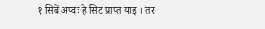१ सिबें अप्वः हे सिट प्राप्त याइ । तर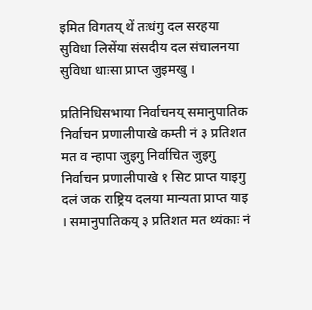इमित विगतय् थें तःधंगु दल सरहया सुविधा लिसेंया संसदीय दल संचालनया सुविधा धाःसा प्राप्त जुइमखु ।

प्रतिनिधिसभाया निर्वाचनय् समानुपातिक निर्वाचन प्रणालीपाखे कम्ती नं ३ प्रतिशत मत व न्हापा जुइगु निर्वाचित जुइगु निर्वाचन प्रणालीपाखे १ सिट प्राप्त याइगु दलं जक राष्ट्रिय दलया मान्यता प्राप्त याइ । समानुपातिकय् ३ प्रतिशत मत थ्यंकाः नं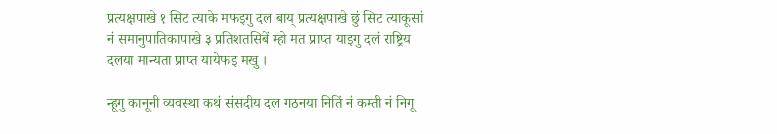प्रत्यक्षपाखे १ सिट त्याके मफइगु दल बाय् प्रत्यक्षपाखे छुं सिट त्याकूसां नं समानुपातिकापाखे ३ प्रतिशतसिबें म्हो मत प्राप्त याइगु दलं राष्ट्रिय दलया मान्यता प्राप्त यायेफइ मखु ।

न्हूगु कानूनी व्यवस्था कथं संसदीय दल गठनया नितिं नं कम्ती नं निगू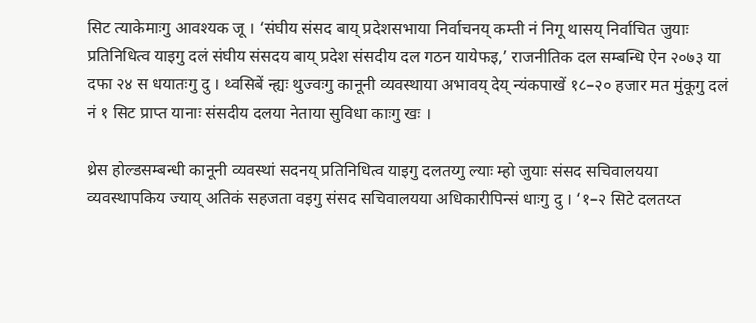सिट त्याकेमाःगु आवश्यक जू । ‘संघीय संसद बाय् प्रदेशसभाया निर्वाचनय् कम्ती नं निगू थासय् निर्वाचित जुयाः प्रतिनिधित्व याइगु दलं संघीय संसदय बाय् प्रदेश संसदीय दल गठन यायेफइ,’ राजनीतिक दल सम्बन्धि ऐन २०७३ या दफा २४ स धयातःगु दु । थ्वसिबें न्ह्यः थुज्वःगु कानूनी व्यवस्थाया अभावय् देय् न्यंकपाखें १८–२० हजार मत मुंकूगु दलं नं १ सिट प्राप्त यानाः संसदीय दलया नेताया सुविधा काःगु खः ।

थ्रेस होल्डसम्बन्धी कानूनी व्यवस्थां सदनय् प्रतिनिधित्व याइगु दलतय्गु ल्याः म्हो जुयाः संसद सचिवालयया व्यवस्थापकिय ज्याय् अतिकं सहजता वइगु संसद सचिवालयया अधिकारीपिन्सं धाःगु दु । ‘१–२ सिटे दलतय्त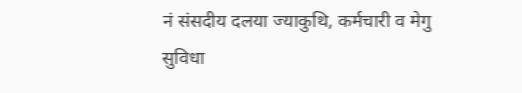नं संसदीय दलया ज्याकुथि, कर्मचारी व मेगु सुविधा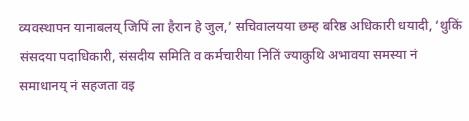व्यवस्थापन यानाबलय् जिपिं ला हैरान हे जुल,’ सचिवालयया छम्ह बरिष्ठ अधिकारी धयादी, ‘थुकिं संसदया पदाधिकारी, संसदीय समिति व कर्मचारीया नितिं ज्याकुथि अभावया समस्या नं समाधानय् नं सहजता वइ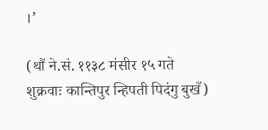।’

(थौं ने.सं. ११३८ मंसीर १५ गते शुक्रवाः कान्तिपुर न्हिपती पिदंगु बुखँ)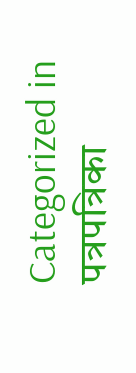Categorized in पत्रपत्रिका